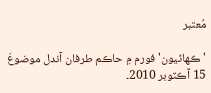مُعتبر

'ڪهاڻيون' فورم ۾ حاڪم طرفان آندل موضوعَ 15 آڪٽوبر 2010۔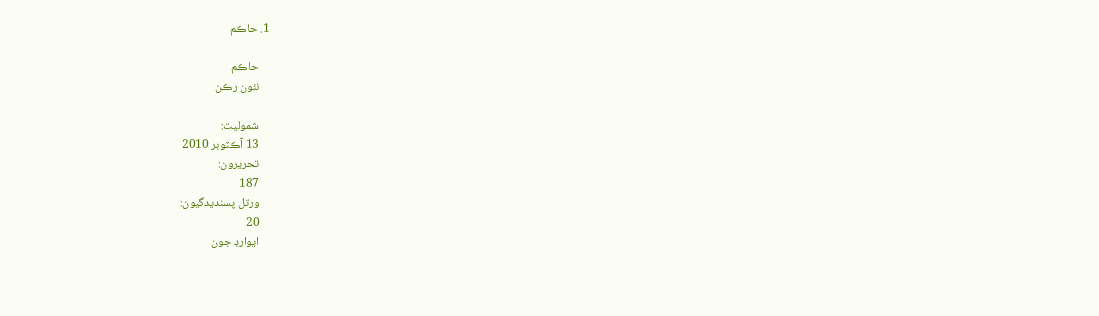1. حاڪم

    حاڪم
    نئون رڪن

    شموليت:
    13 آڪٽوبر 2010
    تحريرون:
    187
    ورتل پسنديدگيون:
    20
    ايوارڊ جون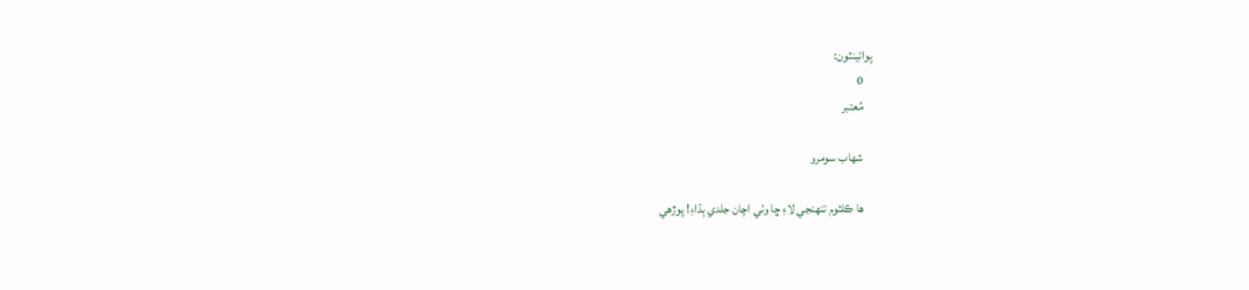پوائينٽون:
    0
    مُعتبر

    شهاب سومرو

    ھا ڪلثوم تنھنجي لاءِ ڇا وٺي اچان جلدي ٻڌاءِ! پوڙھي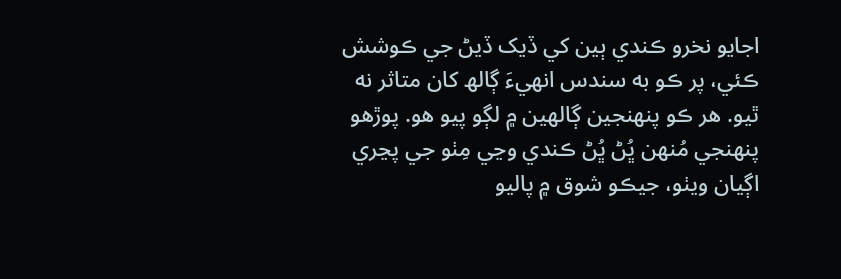اجايو نخرو ڪندي ٻين کي ڏيک ڏيڻ جي ڪوشش ڪئي، پر ڪو به سندس انھيءَ ڳالھ کان متاثر نه ٿيو. ھر ڪو پنھنجين ڳالھين ۾ لڳو پيو ھو. پوڙھو پنھنجي مُنھن ڀُڻ ڀُڻ ڪندي وڃي مِٺو جي پڃري اڳيان ويٺو، جيڪو شوق ۾ پاليو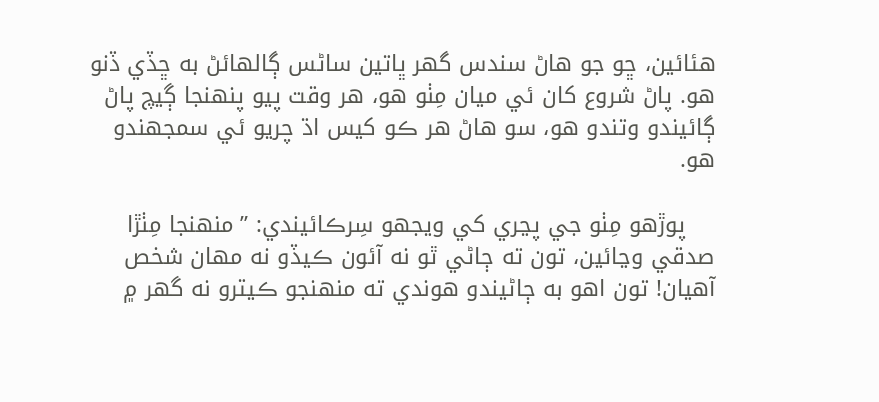ھئائين، ڇو جو ھاڻ سندس گھر ڀاتين ساڻس ڳالھائڻ به ڇڏي ڏنو ھو. پاڻ شروع کان ئي ميان مِٺو ھو، ھر وقت پيو پنھنجا ڳيچ پاڻ ڳائيندو وتندو ھو، سو ھاڻ ھر ڪو کيس اڌ چريو ئي سمجھندو ھو.

    پوڙھو مِٺو جي پڃري کي ويجھو سِرڪائيندي: ”منھنجا مِٺڙا صدقي وڃائين، تون ته ڄاڻي ٿو نه آئون ڪيڏو نه مھان شخص آھيان! تون اھو به ڄاڻيندو ھوندي ته منھنجو ڪيترو نه گھر ۾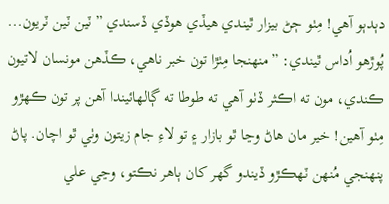دٻدٻو آھي! مِٺو ڄڻ بيزار ٿيندي ھيڏي ھوڏي ڏسندي ”ٽين ٽين ٽريون... پُوڙھو اُداس ٿيندي: ”منھنجا مِٺڙا تون خبر ناھي، ڪڏھن مونسان لاتيون ڪندي، مون ته اڪثر ڏٺو آھي ته طوطا ته ڳالھائيندا آھن پر تون ڪھڙو مِٺو آھين! خير مان ھاڻ وڃا ٿو بازار ۽ تو لاءِ جام زيتون وٺي ٿو اچان. پاڻ پنھنجي مُنھن ٽھڪڙو ڏيندو گھر کان ٻاھر نڪتو، وڃي علي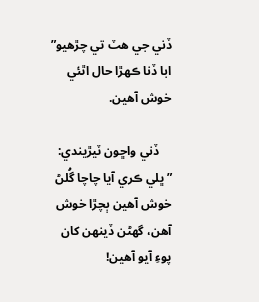ڏني جي ھٽ تي چڙھيو” ابا ڏنا ڪھڙا حال اٿئي خوش آھين.

    ڏني واڇون ٽيڙيندي: ”ڀلي ڪري آيا چاچا گُلڻ خوش آھين ٻچڙا خوش آھن، گھڻن ڏينھن کان پوءِ آيو آھين!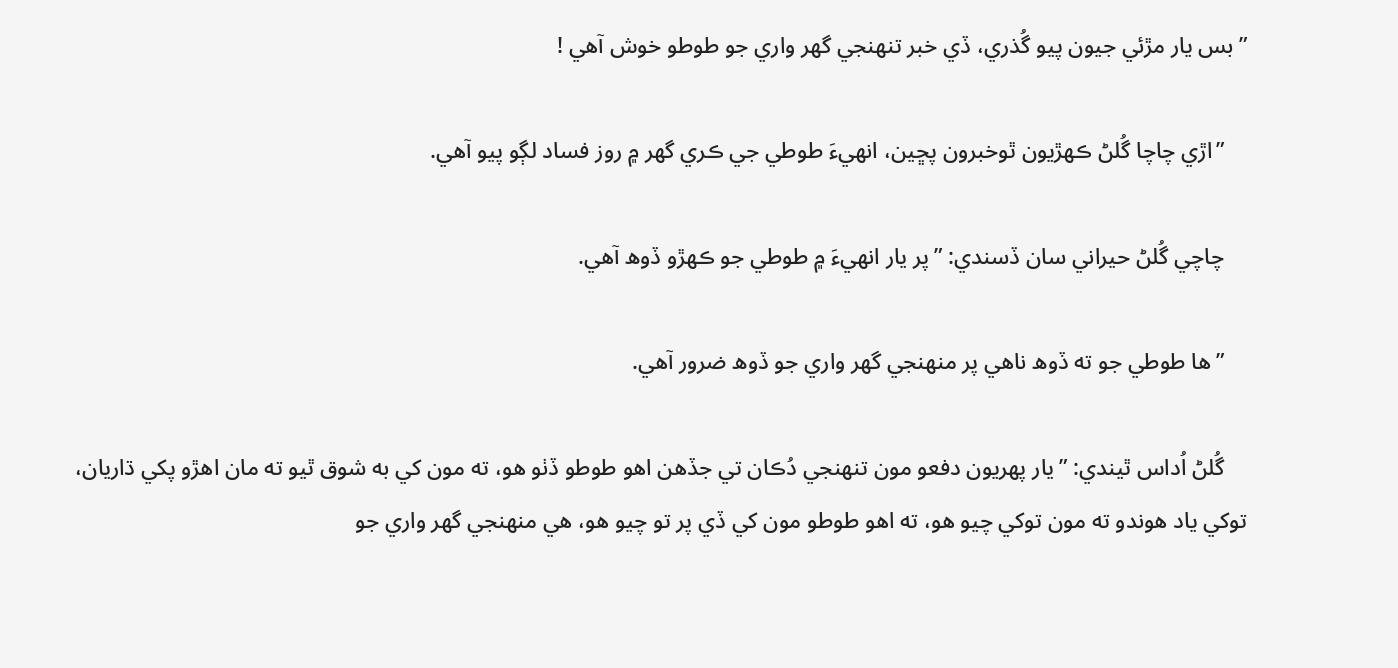”بس يار مڙئي جيون پيو گُذري، ڏي خبر تنھنجي گھر واري جو طوطو خوش آھي !

    ”اڙي چاچا گُلڻ ڪھڙيون ٿوخبرون پڇين، انھيءَ طوطي جي ڪري گھر ۾ روز فساد لڳو پيو آھي.

    چاچي گُلڻ حيراني سان ڏسندي: ”پر يار انھيءَ ۾ طوطي جو ڪھڙو ڏوھ آھي.

    ”ھا طوطي جو ته ڏوھ ناھي پر منھنجي گھر واري جو ڏوھ ضرور آھي.

    گُلڻ اُداس ٿيندي: ”يار پھريون دفعو مون تنھنجي دُڪان تي جڏھن اھو طوطو ڏٺو ھو، ته مون کي به شوق ٿيو ته مان اھڙو پکي ڌاريان، توکي ياد ھوندو ته مون توکي چيو ھو، ته اھو طوطو مون کي ڏي پر تو چيو ھو، ھي منھنجي گھر واري جو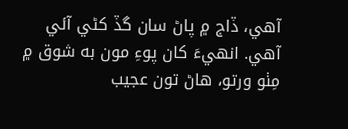آھي، ڏاج ۾ پاڻ سان گڏ کڻي آئي آھي. انھيءَ کان پوءِ مون به شوق ۾ مِٺو ورتو، ھاڻ تون عجيب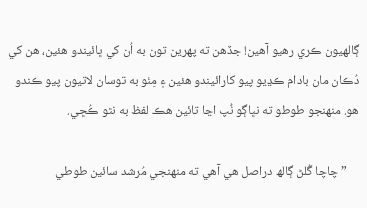ڳالھيون ڪري رھيو آھين! جڏھن ته پھرين تون به اُن کي ڀائيندو ھئين، ھن کي دُڪان مان بادام ڪڍيو پيو کارائيندو ھئين ۽ مِٺو به توسان لاتيون پيو ڪندو ھو. منھنجو طوطو ته نڀاڳو ٺُپ اڃا تائين ھڪ لفظ به نٿو ڪُڇي.

    ” چاچا گُلڻ ڳالھ دراصل ھي آھي ته منھنجي مُرشد سائين طوطي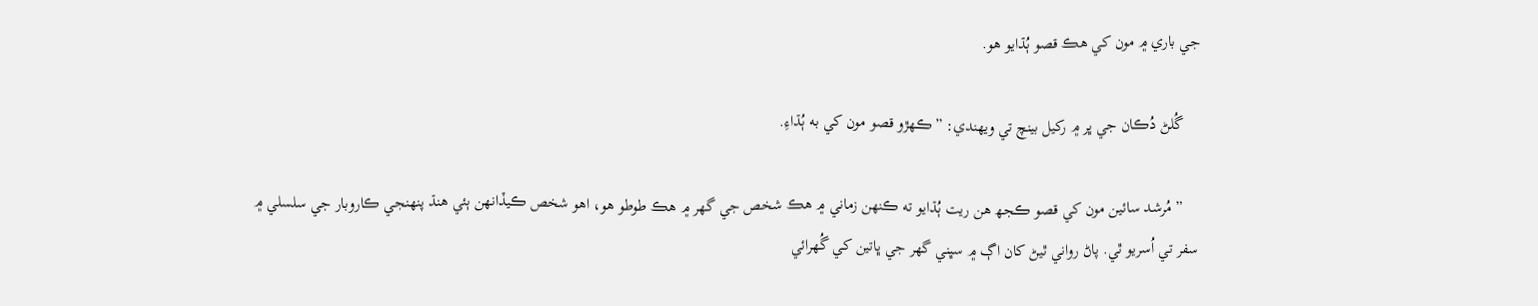جي باري ۾ مون کي ھڪ قصو ٻُڌايو ھو.

    گُلڻ دُڪان جي ڀر ۾ رکيل بينچ تي ويھندي: ”ڪھڙو قصو مون کي به ٻُڌاءِ.

    ” مُرشد سائين مون کي قصو ڪجھ ھن ريت ٻُڌايو ته ڪنھن زماني ۾ ھڪ شخص جي گھر ۾ ھڪ طوطو ھو، اھو شخص ڪيڏانھن ٻئي ھنڌ پنھنجي ڪاروبار جي سلسلي ۾ سفر تي اُسريو ٿي. پاڻ رواني ٿيڻ کان اڳ ۾ سڀني گھر جي ڀاتين کي گُھرائي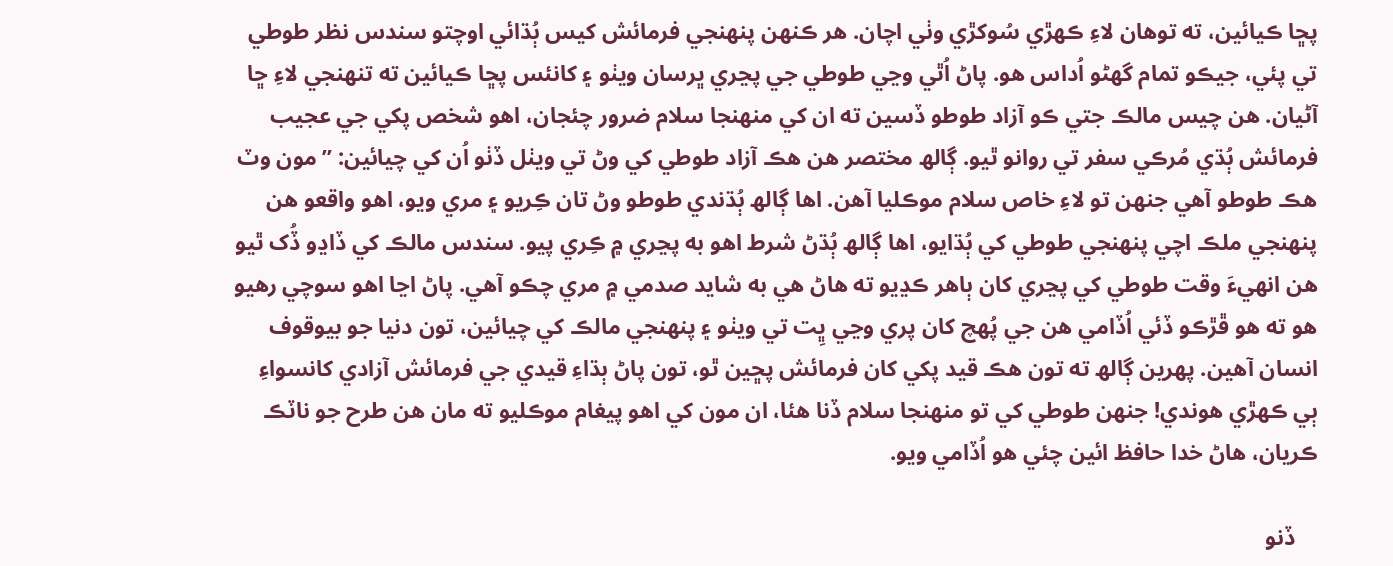پڇا ڪيائين، ته توھان لاءِ ڪھڙي سُوکڙي وٺي اچان. ھر ڪنھن پنھنجي فرمائش کيس ٻُڌائي اوچتو سندس نظر طوطي تي پئي، جيڪو تمام گھڻو اُداس ھو. پاڻ اُٿي وڃي طوطي جي پڃري ڀرسان ويٺو ۽ کانئس پڇا ڪيائين ته تنھنجي لاءِ ڇا آڻيان. ھن چيس مالڪ جتي ڪو آزاد طوطو ڏسين ته ان کي منھنجا سلام ضرور چئجان، اھو شخص پکي جي عجيب فرمائش ٻُڌي مُرڪي سفر تي روانو ٿيو. ڳالھ مختصر ھن ھڪ آزاد طوطي کي وڻ تي ويٺل ڏٺو اُن کي چيائين: ”مون وٽ ھڪ طوطو آھي جنھن تو لاءِ خاص سلام موڪليا آھن. اھا ڳالھ ٻُڌندي طوطو وڻ تان ڪِريو ۽ مري ويو، اھو واقعو ھن پنھنجي ملڪ اچي پنھنجي طوطي کي ٻُڌايو، اھا ڳالھ ٻُڌڻ شرط اھو به پڃري ۾ ڪِري پيو. سندس مالڪ کي ڏاڍو ڏُک ٿيو ھن انھيءَ وقت طوطي کي پڃري کان ٻاھر ڪڍيو ته ھاڻ ھي به شايد صدمي ۾ مري چڪو آھي. پاڻ اڃا اھو سوچي رھيو ھو ته ھو ڦڙڪو ڏئي اُڏامي ھن جي پُھچ کان پري وڃي ڀِت تي ويٺو ۽ پنھنجي مالڪ کي چيائين، تون دنيا جو بيوقوف انسان آھين. پھرين ڳالھ ته تون ھڪ قيد پکي کان فرمائش پڇين ٿو، تون پاڻ ٻڌاءِ قيدي جي فرمائش آزادي کانسواءِ ٻي ڪھڙي ھوندي! جنھن طوطي کي تو منھنجا سلام ڏنا ھئا، ان مون کي اھو پيغام موڪليو ته مان ھن طرح جو ناٽڪ ڪريان، ھاڻ خدا حافظ ائين چئي ھو اُڏامي ويو.

    ڏنو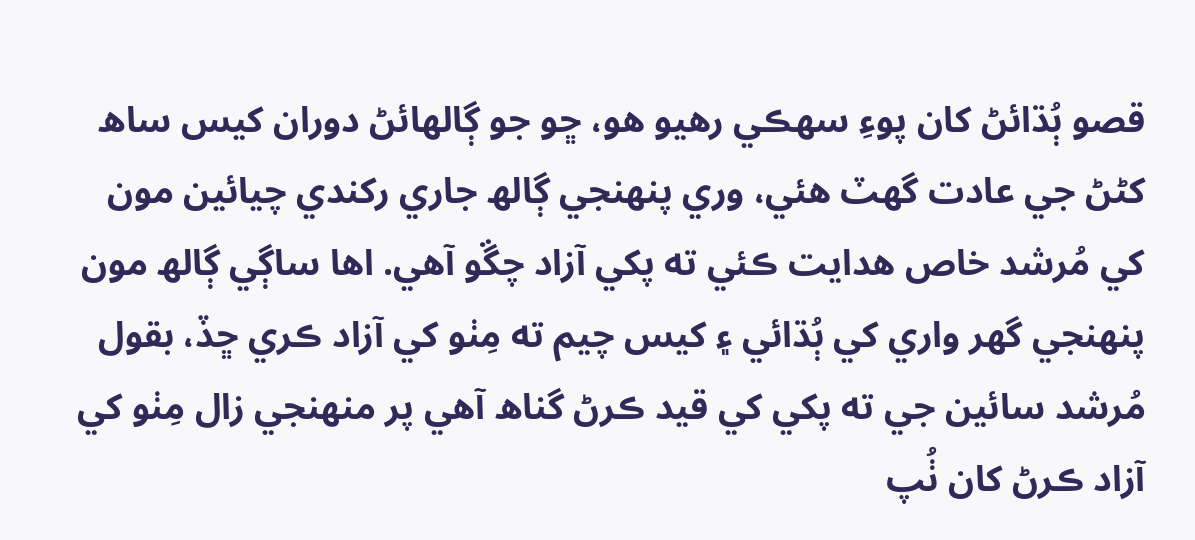قصو ٻُڌائڻ کان پوءِ سھڪي رھيو ھو، ڇو جو ڳالھائڻ دوران کيس ساھ کڻڻ جي عادت گھٽ ھئي، وري پنھنجي ڳالھ جاري رکندي چيائين مون کي مُرشد خاص ھدايت ڪئي ته پکي آزاد چڱو آھي. اھا ساڳي ڳالھ مون پنھنجي گھر واري کي ٻُڌائي ۽ کيس چيم ته مِٺو کي آزاد ڪري ڇڏ، بقول مُرشد سائين جي ته پکي کي قيد ڪرڻ گناھ آھي پر منھنجي زال مِٺو کي آزاد ڪرڻ کان ٺُپ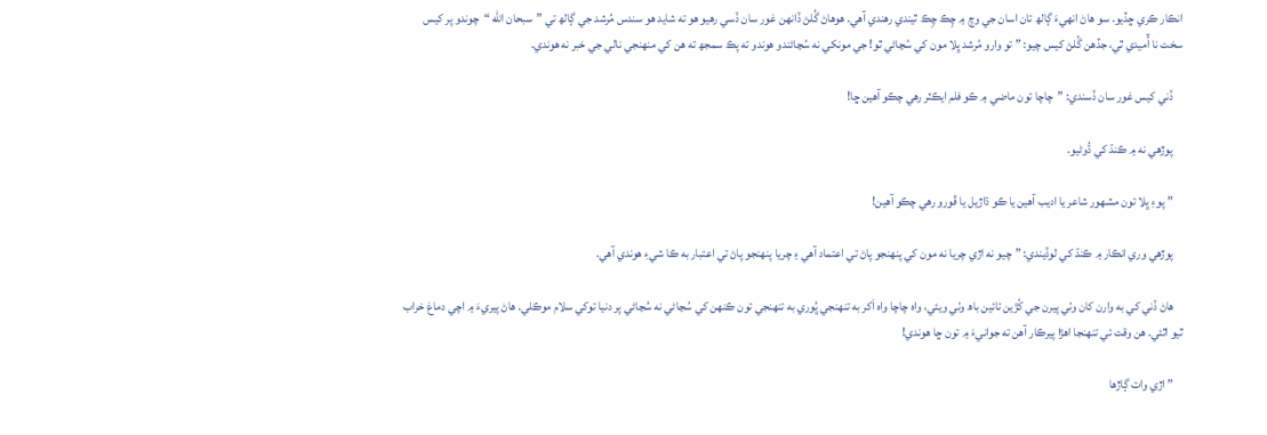انڪار ڪري ڇڏيو. سو ھاڻ انھيءَ ڳالھ تان اسان جي وچ ۾ چِڪ چِڪ ٿيندي رھندي آھي. ھوھاڻ گُلڻ ڏانھن غور سان ڏسي رھيو ھو ته شايد ھو سندس مُرشد جي ڳالھ تي ”سبحان الله “چوندو پر کيس سخت نا آُميدي ٿي، جڏھن گُلڻ کيس چيو: ” تو وارو مُرشد ڀلا مون کي سُڃاڻي ٿو! جي مونکي نه سُڃاڻندو ھوندو ته پڪ سمجھ ته ھن کي منھنجي نالي جي خبر نه ھوندي.

    ڏني کيس غور سان ڏسندي: ”چاچا تون ماضي ۾ ڪو فلم ايڪٽر رھي چڪو آھين ڇا!

    پوڙھي نه ۾ ڪنڌ کي ڌُوڻيو.

    ” پوءِ ڀلا تون مشھور شاعر يا اديب آھين يا ڪو ڌاڙيل يا ڦورو رھي چڪو آھين!

    پوڙھي وري انڪار ۾ ڪنڌ کي لوڏيندي: ”چيو نه اڙي چريا نه مون کي پنھنجو پاڻ تي اعتماد آھي ۽ چريا پنھنجو پاڻ تي اعتبار به ڪا شيءِ ھوندي آھي.

    ھاڻ ڏني کي به وارن کان وٺي پيرن جي کُڙين تائين باھ وٺي ويئي، واه چاچا واه اَکر به تنھنجي ڀُوري به تنھنجي تون ڪنھن کي سُڃاڻي نه سُڃاڻي پر دنيا توکي سلام موڪلي. ھاڻ پيريءَ ۾ اچي دماغ خراب ٿيو اٿئي. ھن وقت ئي تنھنجا اھڙا پيرڪار آھن ته جوانيءَ ۾ تون ڇا ھوندي!

    ”اڙي وات ڳاڙھا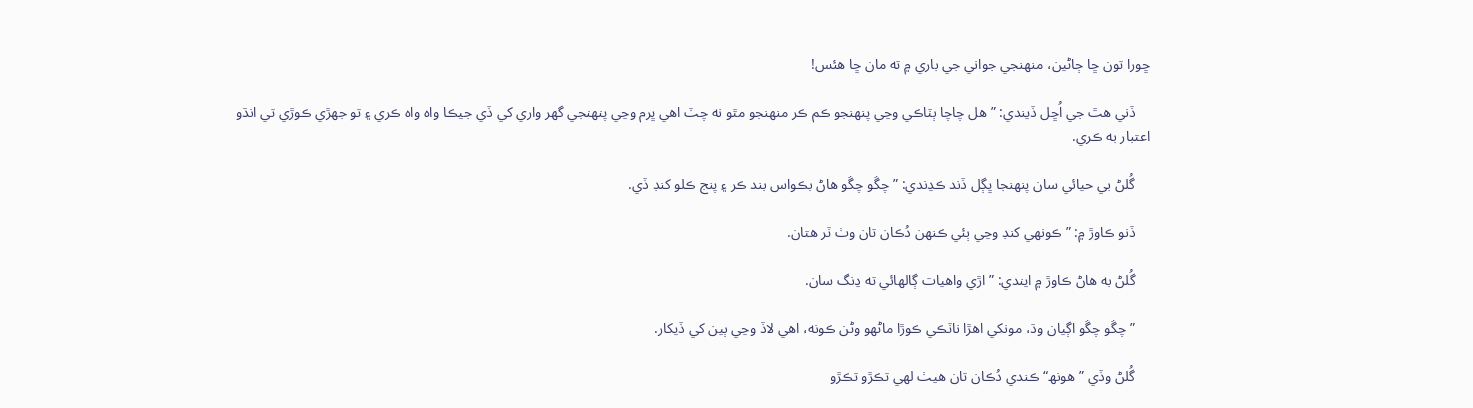ڇورا تون ڇا ڄاڻين، منھنجي جواني جي باري ۾ ته مان ڇا ھئس!

    ڏني ھٿ جي اُڇل ڏيندي: ”ھل چاچا ٻٽاڪي وڃي پنھنجو ڪم ڪر منھنجو مٿو نه چٽ اھي ڀرم وڃي پنھنجي گھر واري کي ڏي جيڪا واه واه ڪري ۽ تو جھڙي ڪوڙي تي انڌو اعتبار به ڪري.

    گُلڻ بي حيائي سان پنھنجا ڀڳل ڏند ڪڍندي: ”چڱو چڱو ھاڻ بڪواس بند ڪر ۽ پنج ڪلو کنڊ ڏي.

    ڏنو ڪاوڙ ۾: ” ڪونھي کنڊ وڃي ٻئي ڪنھن دُڪان تان وٺ ٽر ھتان.

    گُلڻ به ھاڻ ڪاوڙ ۾ ايندي: ” اڙي واھيات ڳالھائي ته ڍنگ سان.

    ” چڱو چڱو اڳيان وڌ، مونکي اھڙا ناٽڪي ڪوڙا ماڻھو وڻن ڪونه، اھي لاڏ وڃي ٻين کي ڏيکار.

    گُلڻ وڏي ”ھونھ“ ڪندي دُڪان تان ھيٺ لھي تڪڙو تڪڙو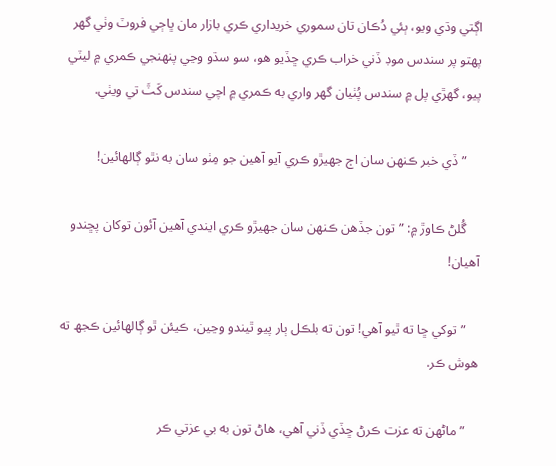اڳتي وڌي ويو، ٻئي دُڪان تان سموري خريداري ڪري بازار مان ڀاڄي فروٽ وٺي گھر پھتو پر سندس موڊ ڏني خراب ڪري ڇڏيو ھو، سو سڌو وڃي پنھنجي ڪمري ۾ ليٽي پيو، گھڙي پل ۾ سندس پُٺيان گھر واري به ڪمري ۾ اچي سندس کَٽَ تي ويٺي.

    ”ڏي خبر ڪنھن سان اڄ جھيڙو ڪري آيو آھين جو مِٺو سان به نٿو ڳالھائين!

    گُلڻ ڪاوڙ ۾: ”تون جڏھن ڪنھن سان جھيڙو ڪري ايندي آھين آئون توکان پڇندو آھيان!

    ”توکي ڇا ته ٿيو آھي! تون ته بلڪل ٻار پيو ٿيندو وڃين، ڪيئن ٿو ڳالھائين ڪجھ ته ھوش ڪر.

    ”ماڻھن ته عزت ڪرڻ ڇڏي ڏني آھي، ھاڻ تون به بي عزتي ڪر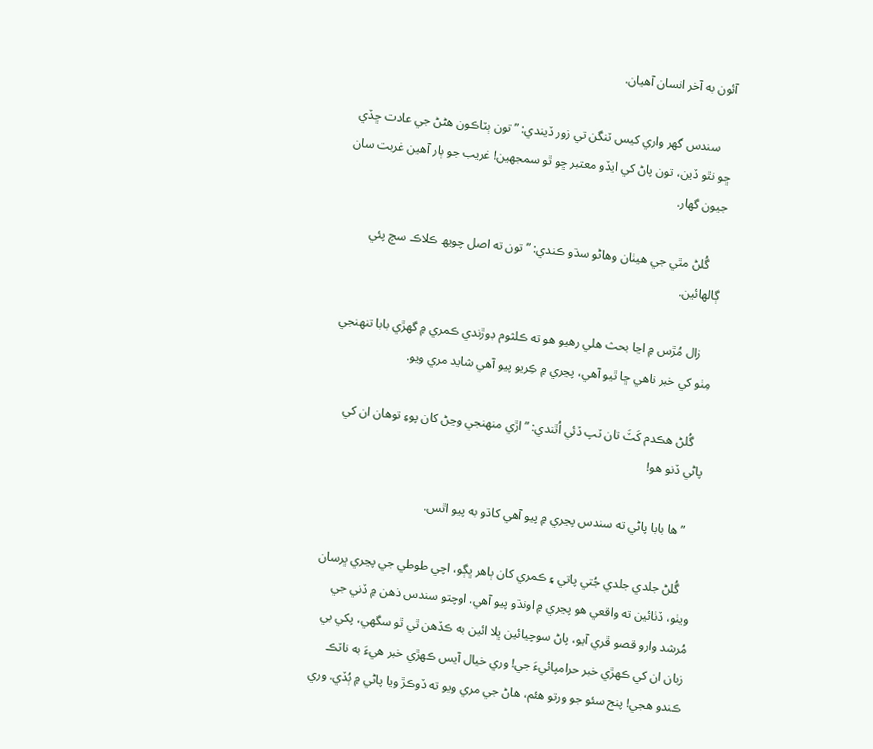آئون به آخر انسان آھيان.

    سندس گھر واري کيس ٽنگن تي زور ڏيندي: ”تون ٻٽاڪون ھڻڻ جي عادت ڇڏي ڇو نٿو ڏين، تون پاڻ کي ايڏو معتبر ڇو ٿو سمجھين! غريب جو ٻار آھين غربت سان جيون گھار.

    گُلڻ مٿي جي ھيٺان وھاڻو سڌو ڪندي: ”تون ته اصل چويھ ڪلاڪ سچ پئي ڳالھائين.

    زال مُڙس ۾ اڃا بحث ھلي رھيو ھو ته ڪلثوم ڊوڙندي ڪمري ۾ گھڙي بابا تنھنجي مِٺو کي خبر ناھي ڇا ٿيو آھي، پڃري ۾ ڪِريو پيو آھي شايد مري ويو.

    گُلڻ ھڪدم کَٽَ تان ٽپ ڏئي اُٿندي: ”اڙي منھنجي وڃڻ کان پوءِ توھان ان کي پاڻي ڏنو ھو!

    ”ھا بابا پاڻي ته سندس پڃري ۾ پيو آھي کاڌو به پيو اٿس.

    گُلڻ جلدي جلدي جُتي پاتي ۽ ڪمري کان ٻاھر ڀڳو، اچي طوطي جي پڃري ڀرسان ويٺو، ڏٺائين ته واقعي ھو پڃري ۾ اونڌو پيو آھي. اوچتو سندس ذھن ۾ ڏني جي مُرشد وارو قصو ڦري آيو، پاڻ سوچيائين ڀلا ائين به ڪڏھن ٿي ٿو سگھي، پکي بي زبان ان کي ڪھڙي خبر حرامپائيءَ جي! وري خيال آيس ڪھڙي خبر ھيءَ به ناٽڪ ڪندو ھجي! پنج سئو جو ورتو ھئم، ھاڻ جي مري ويو ته ڏوڪڙ ويا پاڻي ۾ ٻُڏي. وري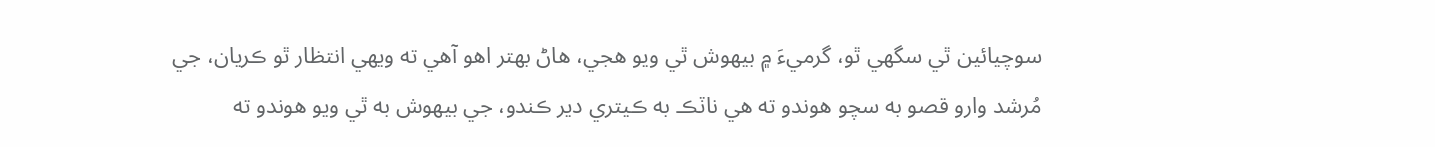سوچيائين ٿي سگھي ٿو، گرميءَ ۾ بيھوش ٿي ويو ھجي، ھاڻ بھتر اھو آھي ته ويھي انتظار ٿو ڪريان، جي مُرشد وارو قصو به سچو ھوندو ته ھي ناٽڪ به ڪيتري دير ڪندو، جي بيھوش به ٿي ويو ھوندو ته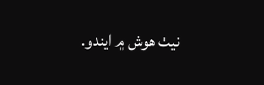نيٺ ھوش ۾ ايندو.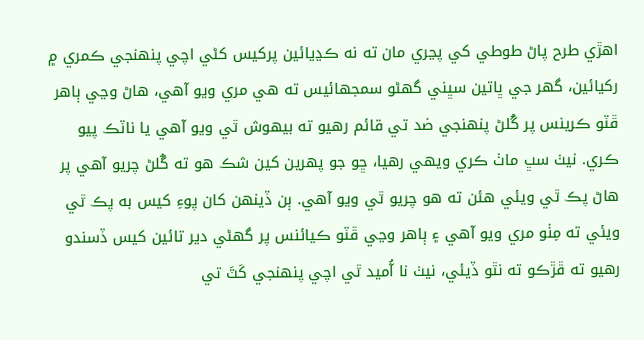اھڙي طرح پاڻ طوطي کي پڃري مان ته نه ڪڍيائين پرکيس کڻي اچي پنھنجي ڪمري ۾ رکيائين، گھر جي ڀاتين سڀني گھڻو سمجھائيس ته ھي مري ويو آھي، ھاڻ وڃي ٻاھر ڦٽو ڪرينس پر گُلڻ پنھنجي ضد تي قائم رھيو ته بيھوش ٿي ويو آھي يا ناٽڪ پيو ڪري. نيٺ سڀ ماٺ ڪري ويھي رھيا، ڇو جو پھرين کين شڪ ھو ته گُلڻ چريو آھي پر ھاڻ پڪ ٿي ويئي ھئن ته ھو چريو ٿي ويو آھي. ٻن ڏينھن کان پوءِ کيس به پڪ ٿي ويئي ته مِٺو مري ويو آھي ۽ ٻاھر وڃي ڦٽو ڪيائنس پر گھڻي دير تائين کيس ڏسندو رھيو ته ڦڙڪو ته نٿو ڏيئي، نيٺ نا آُميد ٿي اچي پنھنجي کَٽَ تي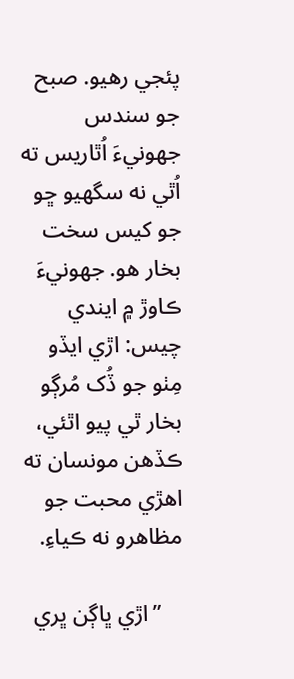پئجي رھيو. صبح جو سندس جھونيءَ اُٿاريس ته اُٿي نه سگھيو ڇو جو کيس سخت بخار ھو. جھونيءَ ڪاوڙ ۾ ايندي چيس: اڙي ايڏو مِٺو جو ڏُک مُرڳو بخار ٿي پيو اٿئي، ڪڏھن مونسان ته اھڙي محبت جو مظاھرو نه ڪياءِ.

    ”اڙي ڀاڳن ڀري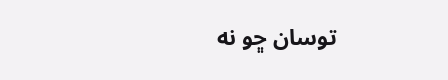توسان ڇو نه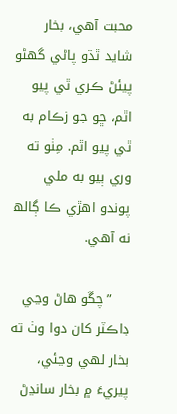محبت آھي، بخار شايد ٿڌو پاڻي گھڻو پيئڻ ڪري ٿي پيو اٿم، ڇو جو زڪام به ٿي پيو اٿم. مِٺو ته وري ٻيو به ملي پوندو اھڙي ڪا ڳالھ نه آھي.

    ”چڱو ھاڻ وڃي ڊاڪٽر کان دوا وٺ ته بخار لھي وڃئي، پيريءَ ۾ بخار سانڍڻ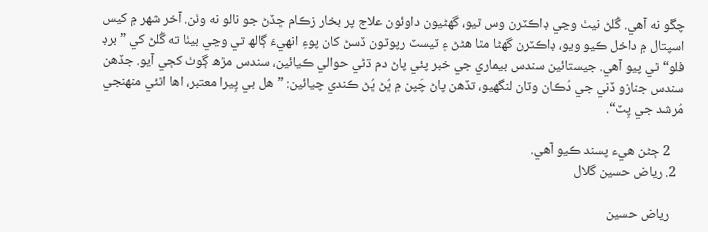چڱو نه آھي. گُلڻ نيٺ وڃي ڊاڪٽرن وس ٿيو، گھڻيون داوئون علاج پر بخار زڪام ڇڏڻ جو نالو نه وٺن. آخر شھر ۾ کيس اسپتال ۾ داخل ڪيو ويو، ڊاڪٽرن گھڻا مٿا ھڻڻ ۽ ٽيسٽ رپوٽون ڏسڻ کان پوءِ انھيءَ ڳالھ تي وڃي بيٺا ته گُلڻ کي ”برڊ فلو“ ٿي پيو آھي. جيستائين سندس بيماري جي خبر پئي پاڻ دم ڌڻي حوالي ڪيائين، سندس مڙھ ڳوٺ کڄي آيو. جڏھن سندس جنازو ڏني جي دُڪان وٽان لنگھيو، تڏھن پاڻ چَپن ۾ ڀُڻ ڀُڻ ڪندي چيائين: ”ھل بي پِيرا معتبر، اھا اٿئي منھنجي مُرشد جي پِٽ“.

    2 ڄڻن هيء پسند ڪيو آهي.
  2. رياض حسين گلال

    رياض حسين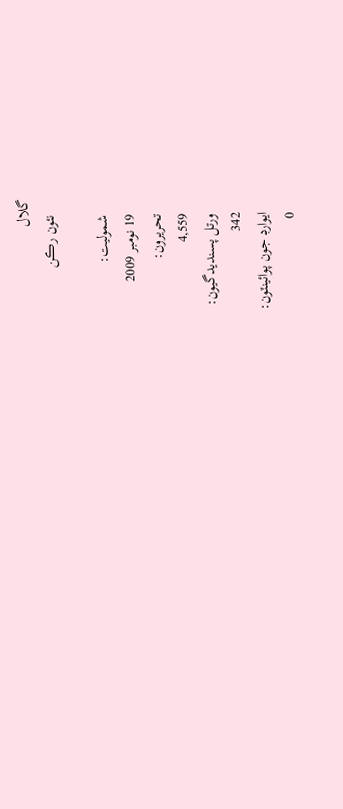گلال
    نئون رڪن

    شموليت:
    19 نومبر 2009
    تحريرون:
    4,559
    ورتل پسنديدگيون:
    342
    ايوارڊ جون پوائينٽون:
    0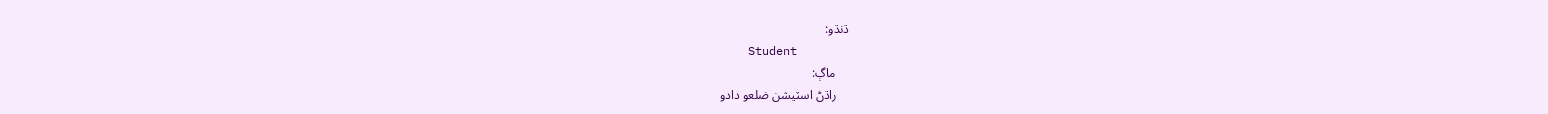ڌنڌو:
    Student
    ماڳ:
    راڌڻ اسٽيشن ضلعو دادو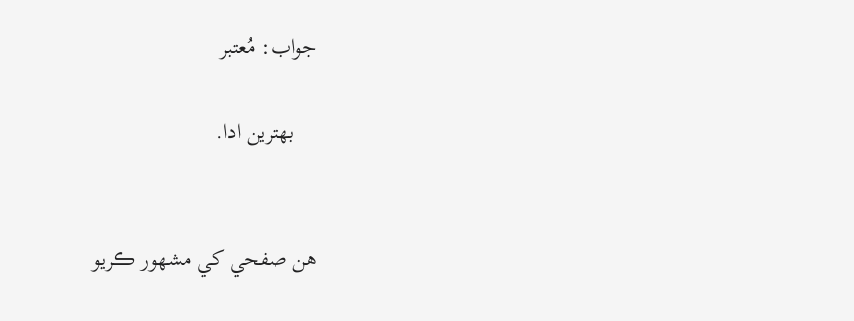جواب: مُعتبر

    بهترين ادا.


هن صفحي کي مشهور ڪريو